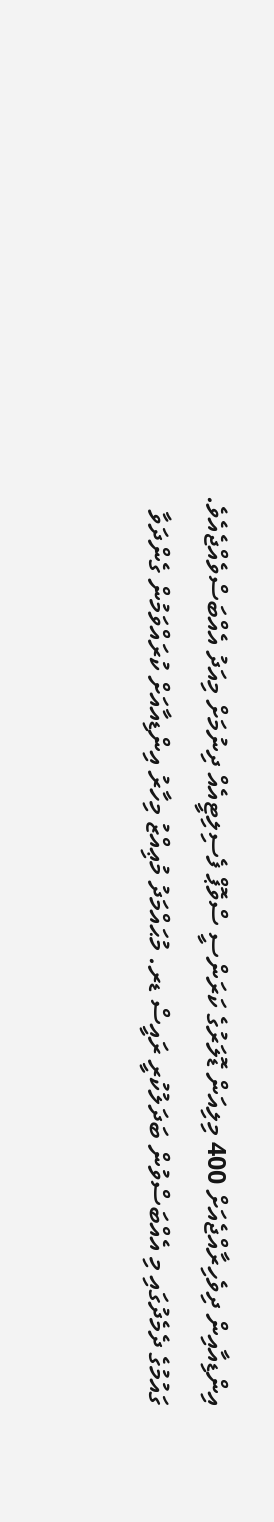އިންޑިއާއިން ދިވެހިރާއްޖެއަށް 400 މިލިއަން ޑޮލަރުގެ ކަރަންސީ ސްވޮޕް ފެސިލިޓީއެއް ދިނުމަށް މިއަދު އެއްބަސްވެއްޖެއެވެ.
ގައުމުގެ ދެމެދުގައި މި އެއްބަސްވުން ބަދަލުކުރީ ރައީސް ޑރ. މުޙައްމަދު މުޢިއްޒު މިހާރު އިންޑިއާއަށް ކުރައްވަމުން ގެންދަވާ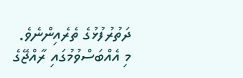ދަތުރުފުޅުގެ ތެރެއިންނެވެ.
މި އެއްބަސްވުމުގައި ރާއްޖޭގެ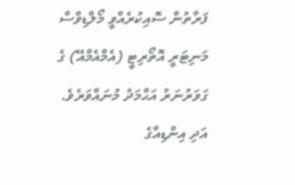ފަރާތުން ސޮއިކުރެއްވީ މޯލްޑިވްސް މަނިޓަރީ އޮތޯރިޓީ (އެމްއެމްއޭ) ގެ ގަވަރުނަރު އަޙްމަދު މުނައްވަރެވެ. އަދި އިންޑިއާގެ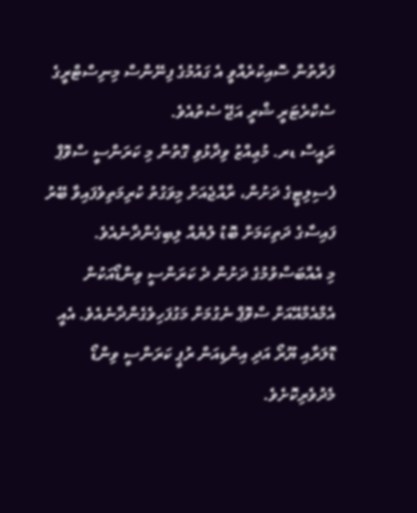ފަރާތުން ސޮއިކުރެއްވީ އެ ގައުމުގެ ފިނޭންސް މިނިސްޓްރީގެ ސެކްރެޓަރީ ޝްރީ އަޖޭ ސެތުއެވެ.
ރައީސް ޑރ. މުޢިއްޒު ވިދާޅުވި ގޮތުން މި ކަރަންސީ ސްވޮޕް ފެސިލިޓީގެ ދަށުން، ރާއްޖެއަށް މިވަގުތު ކުރިމަތިވެފައިވާ ބޭރު ފައިސާގެ ދަތިކަމަށް ބޮޑު ލުޔެއް ލިބިގެންދާނެއެވެ.
މި އެއްބަސްވުމުގެ ދަށުން ދެ ކަރަންސީ ވިންޑޯއަކުން އެމްއެމްއޭއަށް ސްވޮޕް ނެގުމަށް މަގުފަހިވެގެންދާނެއެވެ. އެއީ ޑޮލަރާއި ޔޫރޯ އަދި އިންޑިއަން ރުޕީ ކަރަންސީ ވިންޑޯ މެދުވެރިކޮށެވެ.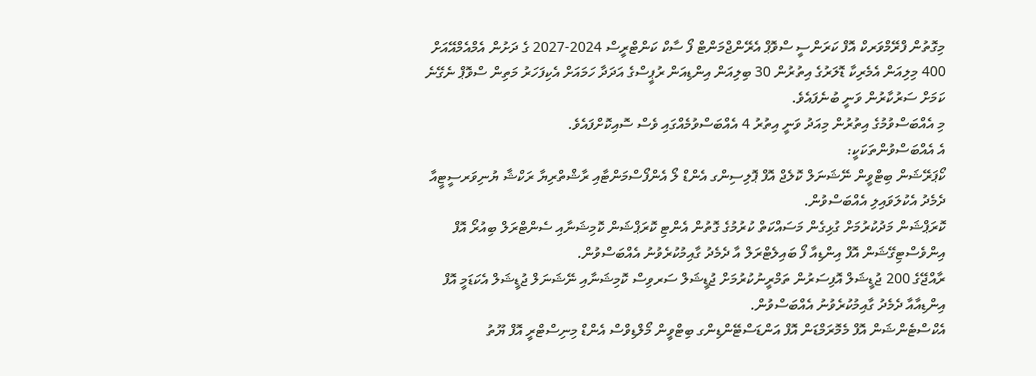މިގޮތުން ފްރޭމްވަރކް އޮފް ކަރަންސީ ސްވޮޕް އެރޭންޖްމަންޓް ފޯ ސާކް ކަންޓްރީސް 2024-2027 ގެ ދަށުން އެމްއެމްއޭއަށް 400 މިލިއަން އެމެރިކާ ޑޮލަރުގެ އިތުރުން 30 ބިލިއަން އިންޑިއަން ރުޕީސްގެ އަދަދާ ހަމައަށް އެކިފަހަރު މަތިން ސްވޮޕް ނެގޭނެ ކަމަށް ސަރުކާރުން ވަނީ ބުނެފައެވެ.
މި އެއްބަސްވުމުގެ އިތުރުން މިއަދު ވަނީ އިތުރު 4 އެއްބަސްވުމެއްގައި ވެސް ސޮއިކޮށްފައެވެ.
އެ އެއްބަސްވުންތަކަކީ:
ކޯޕަރޭޝަން ބިޓްވީން ނޭޝަނަލް ކޮލެޖް އޮފް ޕޮލިސިންގ އެންޑް ލޯ އެންފޯސްމަންޓާއި ރާޝްތްރިޔާ ރަކްޝާ ޔުނިވަރސީޓީއާ ދެމެދު އެކުލަވައިލި އެއްބަސްވުން.
ކޮރަޕްޝަން މަދުކުރުމަށް ގުޅިގެން މަސައްކަތް ކުރުމުގެ ގޮތުން އެންޓި ކޮރަޕްޝަން ކޮމިޝަނާއި ސެންޓްރަލް ބިއުރޯ އޮފް އިންވެސްޓިގޭޝަން އޮފް އިންޑިއާ ފޯ ބައިލެޓްރަލް އާ ދެމެދު ގާއިމުކުރެވުނު އެއްބަސްވުން.
ރާއްޖޭގެ 200 ޖުޑީޝަލް އޮފިސަރުން ތަމްރީނުކުރުމަށް ޖުޑީޝަލް ސަރވިސް ކޮމިޝަނާއި ނޭޝަނަލް ޖުޑީޝަލް އެކަޑަމީ އޮފް އިންޑިއާއާ ދެމެދު ގާއިމުކުރެވުނު އެއްބަސްވުން.
އެކްސްޓެންޝަން އޮފް މެމޮރަމްޑަން އޮފް އަންޑަސްޓޭންޑިންގ ބިޓްވީން މޯލްޑިވްސް އެންޑް މިނިސްޓްރީ އޮފް ޔޫތު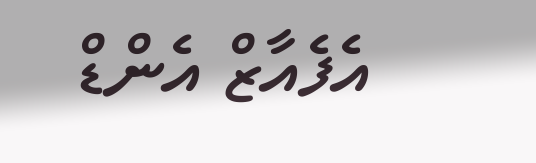އެފެއާޒް އެންޑް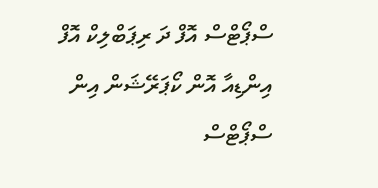ސްޕޯޓްސް އޮފް ދަ ރިޕަބްލިކް އޮފް އިންޑިއާ އޮން ކޯޕަރޭޝަން އިން ސްޕޯޓްސް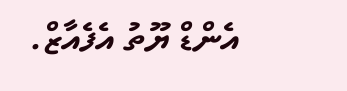އެންޑް ޔޫތު އެފެއާޒް.